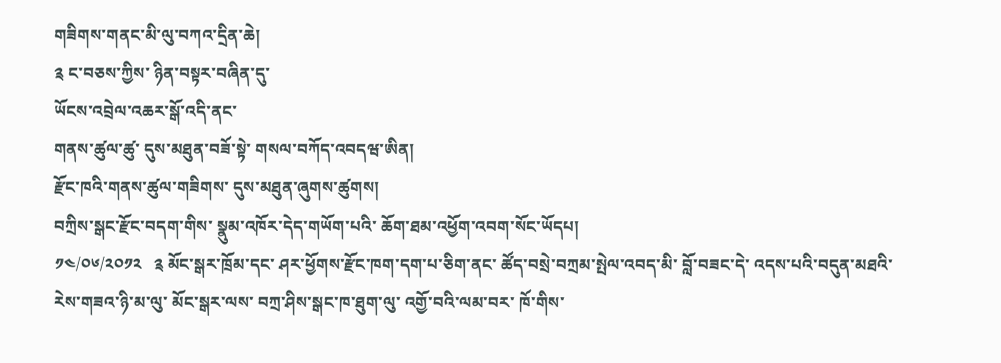གཟིགས་གནང་མི་ལུ་བཀའ་དྲིན་ཆེ།
༉ ང་བཅས་ཀྱིས་ ཉིན་བསྟར་བཞིན་དུ་
ཡོངས་འབྲེལ་འཆར་སྒོ་འདི་ནང་
གནས་ཚུལ་ཚུ་ དུས་མཐུན་བཟོ་སྟེ་ གསལ་བཀོད་འབདཝ་ཨིན།
རྫོང་ཁའི་གནས་ཚུལ་གཟིགས་ དུས་མཐུན་ཞུགས་ཚུགས།
བཀྲིས་སྒང་རྫོང་བདག་གིས་ སྣུམ་འཁོར་དེད་གཡོག་པའི་ ཆོག་ཐམ་འཕྱོག་འབག་སོང་ཡོདཔ།
༡༤/༠༦/༢༠༡༢   ༉ མོང་སྒར་ཁྲོམ་དང་ ཤར་ཕྱོགས་རྫོང་ཁག་དག་པ་ཅིག་ནང་ ཚོད་བསྲེ་བཀྲམ་སྤེལ་འབད་མི་ བློ་བཟང་དེ་ འདས་པའི་བདུན་མཐའི་རེས་གཟའ་ཉི་མ་ལུ་ མོང་སྒར་ལས་ བཀྲ་ཤིས་སྒང་ཁ་ཐུག་ལུ་ འགྱོ་བའི་ལམ་བར་ ཁོ་གིས་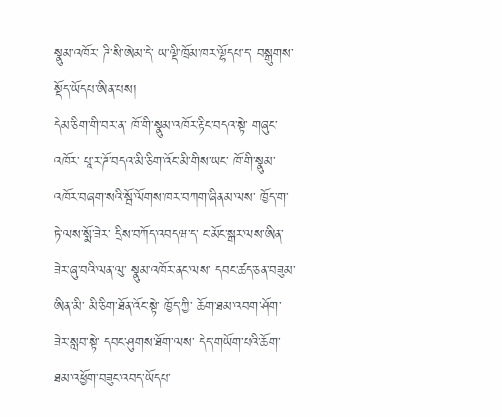སྣུམ་འཁོར་ ཌི་སི་ཨེམ་དེ་ ཡ་ལྡི་ཁྲོམ་ཁར་ལྷོདཔ་ད་ བསྒུགས་སྡོད་ཡོདཔ་ཨིན་པས།
དེམ་ཅིག་གི་བར་ན་ ཁོ་གི་སྣུམ་འཁོར་རྟིང་བདའ་སྟེ་ གཞུང་འཁོར་ པཱ་ར་ཌོ་བདའ་མི་ཅིག་འོང་མི་གིས་ཡང་ ཁོ་གི་སྣུམ་འཁོར་བཞག་སའི་སྦོ་ལོགས་ཁར་བཀག་ཞིནམ་ལས་ ཁྱོད་ག་ཏེ་ལས་སྨོ་ཟེར་ དྲིས་བཀོད་འབདཝ་ད་ ང་མོང་སྒར་ལས་ཨིན་ཟེར་ཞུ་བའི་ལན་ལུ་ སྣུམ་འཁོར་ནང་ལས་ དབང་ཚད་ཅན་བཟུམ་ཨིན་མི་ མི་ཅིག་ཐོན་འོང་སྟེ་ ཁྱོད་ཀྱི་ ཆོག་ཐམ་འབག་ཤོག་ཟེར་སླབ་སྟེ་ དབང་ཤུགས་ཐོག་ལས་ དེད་གཡོག་པའི་ཆོག་ཐམ་འཕྱོག་བཟུང་འབད་ཡོདཔ་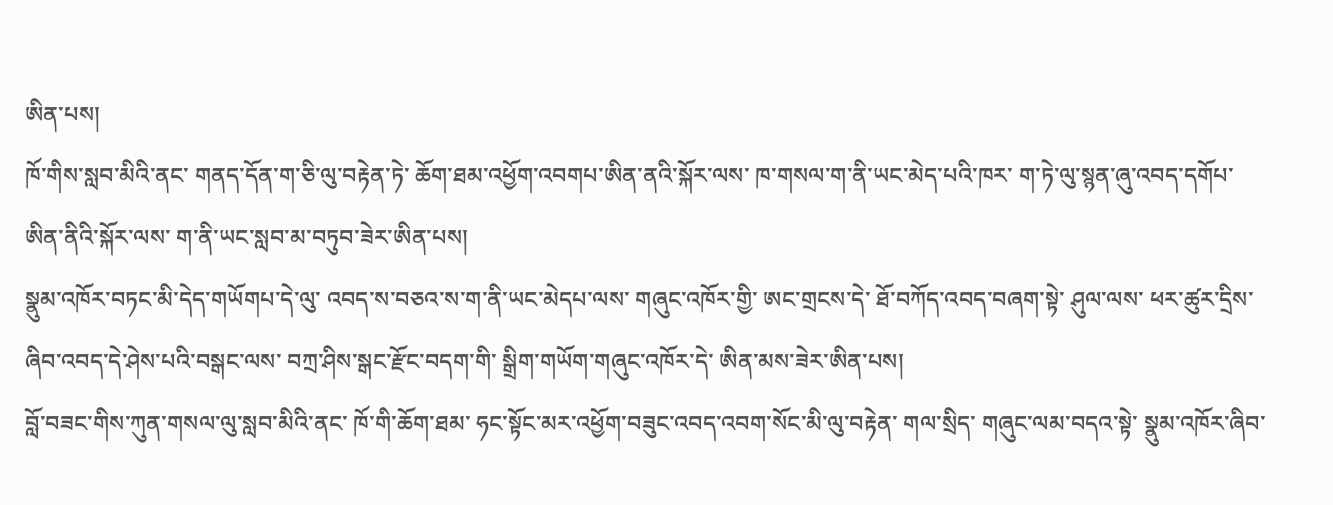ཨིན་པས།
ཁོ་གིས་སླབ་མིའི་ནང་ གནད་དོན་ག་ཅི་ལུ་བརྟེན་ཏེ་ ཆོག་ཐམ་འཕྱོག་འབགཔ་ཨིན་ནའི་སྐོར་ལས་ ཁ་གསལ་ག་ནི་ཡང་མེད་པའི་ཁར་ ག་ཏེ་ལུ་སྙན་ཞུ་འབད་དགོཔ་ཨིན་ནིའི་སྐོར་ལས་ ག་ནི་ཡང་སླབ་མ་བཏུབ་ཟེར་ཨིན་པས།
སྣུམ་འཁོར་བཏང་མི་དེད་གཡོགཔ་དེ་ལུ་ འབད་ས་བཅའ་ས་ག་ནི་ཡང་མེདཔ་ལས་ གཞུང་འཁོར་གྱི་ ཨང་གྲངས་དེ་ ཐོ་བཀོད་འབད་བཞག་སྟེ་ ཤུལ་ལས་ ཕར་ཚུར་དྲིས་ཞིབ་འབད་དེ་ཤེས་པའི་བསྒང་ལས་ བཀྲ་ཤིས་སྒང་རྫོང་བདག་གི་ སྒྲིག་གཡོག་གཞུང་འཁོར་དེ་ ཨིན་མས་ཟེར་ཨིན་པས།
བློ་བཟང་གིས་ཀུན་གསལ་ལུ་སླབ་མིའི་ནང་ ཁོ་གི་ཆོག་ཐམ་ ཧང་སྟོང་མར་འཕྱོག་བཟུང་འབད་འབག་སོང་མི་ལུ་བརྟེན་ གལ་སྲིད་ གཞུང་ལམ་བདའ་སྟེ་ སྣུམ་འཁོར་ཞིབ་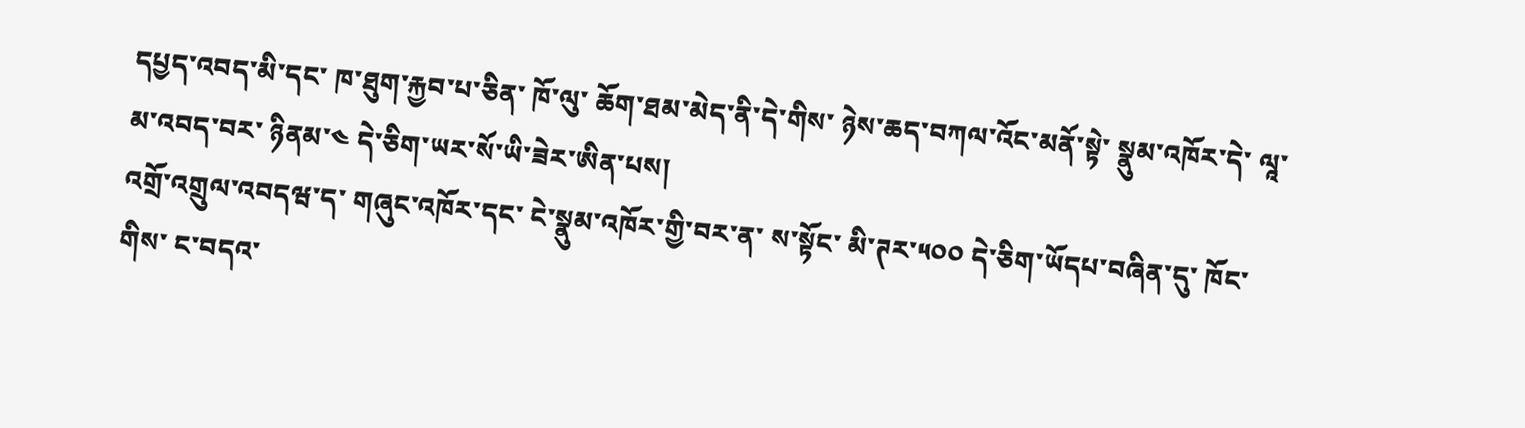དཔྱད་འབད་མི་དང་ ཁ་ཐུག་རྐྱབ་པ་ཅིན་ ཁོ་ལུ་ ཆོག་ཐམ་མེད་ནི་དེ་གིས་ ཉེས་ཆད་བཀལ་འོང་མནོ་སྟེ་ སྣུམ་འཁོར་དེ་ ལཱ་མ་འབད་བར་ ཉིནམ་༤ དེ་ཅིག་ཡར་སོ་ཡི་ཟེར་ཨིན་པས།
འགྲོ་འགྲུལ་འབདཝ་ད་ གཞུང་འཁོར་དང་ ངེ་སྣུམ་འཁོར་གྱི་བར་ན་ ས་སྟོང་ མི་ཊར་༥༠༠ དེ་ཅིག་ཡོདཔ་བཞིན་དུ་ ཁོང་གིས་ ང་བདའ་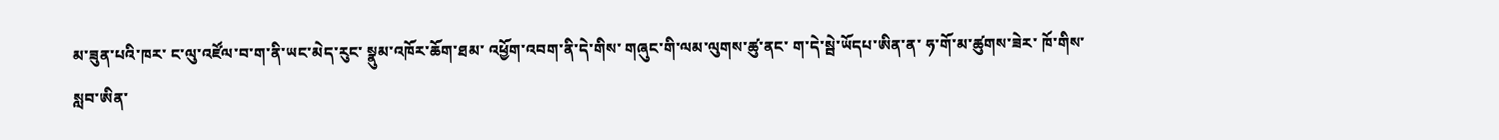མ་ཟུན་པའི་ཁར་ ང་ལུ་འཛོལ་བ་ག་ནི་ཡང་མེད་རུང་ སྣུམ་འཁོར་ཆོག་ཐམ་ འཕྱོག་འབག་ནི་དེ་གིས་ གཞུང་གི་ལམ་ལུགས་ཚུ་ནང་ ག་དེ་སྦེ་ཡོདཔ་ཨིན་ན་ ཧ་གོ་མ་ཚུགས་ཟེར་ ཁོ་གིས་སླབ་ཨིན་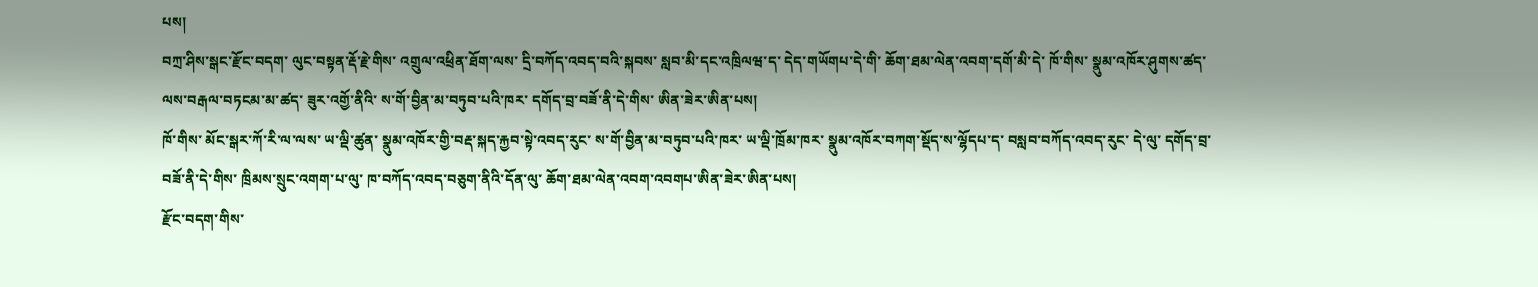པས།
བཀྲ་ཤིས་སྒང་རྫོང་བདག་ ལུང་བསྟན་རྡོ་རྗེ་གིས་ འགྲུལ་འཕྲིན་ཐོག་ལས་ དྲི་བཀོད་འབད་བའི་སྐབས་ སླབ་མི་དང་འཁྲིལཝ་ད་ དེད་གཡོགཔ་དེ་གི་ ཆོག་ཐམ་ལེན་འབག་དགོ་མི་དེ་ ཁོ་གིས་ སྣུམ་འཁོར་ཤུགས་ཚད་ལས་བརྒལ་བཏངམ་མ་ཚད་ ཟུར་འགྱོ་ནིའི་ ས་གོ་བྱིན་མ་བཏུབ་པའི་ཁར་ དགོད་བྲ་བཟོ་ནི་དེ་གིས་ ཨིན་ཟེར་ཨིན་པས།
ཁོ་གིས་ མོང་སྒར་ཀོ་རི་ལ་ལས་ ཡ་ལྡི་ཚུན་ སྣུམ་འཁོར་གྱི་བརྡ་སྐད་རྐྱབ་སྟེ་འབད་རུང་ ས་གོ་བྱིན་མ་བཏུབ་པའི་ཁར་ ཡ་ལྡི་ཁྲོམ་ཁར་ སྣུམ་འཁོར་བཀག་སྡོད་ས་ལྷོདཔ་ད་ བསླབ་བཀོད་འབད་རུང་ དེ་ལུ་ དགོད་བྲ་བཟོ་ནི་དེ་གིས་ ཁྲིམས་སྲུང་འགག་པ་ལུ་ ཁ་བཀོད་འབད་བཅུག་ནིའི་དོན་ལུ་ ཆོག་ཐམ་ལེན་འབག་འབགཔ་ཨིན་ཟེར་ཨིན་པས།
རྫོང་བདག་གིས་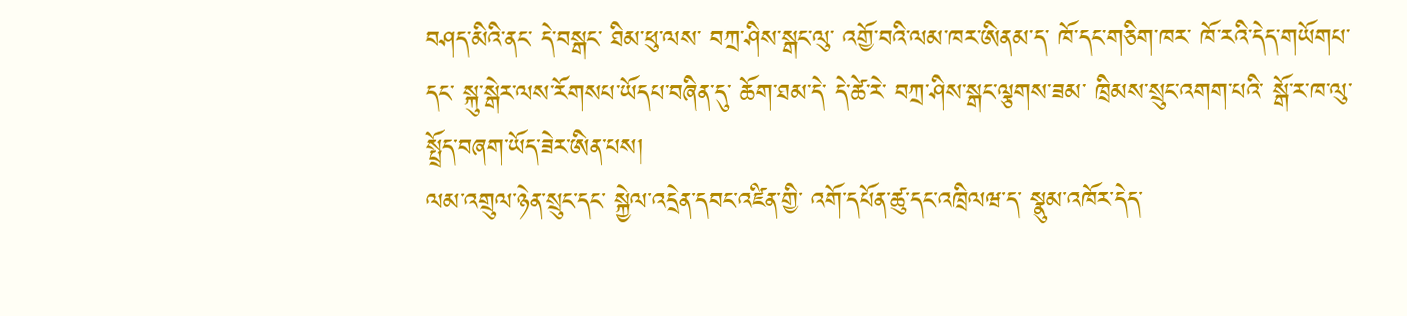བཤད་མིའི་ནང་ དེ་བསྒང་ ཐིམ་ཕུ་ལས་ བཀྲ་ཤིས་སྒང་ལུ་ འགྱོ་བའི་ལམ་ཁར་ཨིནམ་ད་ ཁོ་དང་གཅིག་ཁར་ ཁོ་རའི་དེད་གཡོགཔ་དང་ སྐུ་སྒེར་ལས་རོགསཔ་ཡོདཔ་བཞིན་དུ་ ཆོག་ཐམ་དེ་ དེ་ཚེ་རེ་ བཀྲ་ཤིས་སྒང་ལྕགས་ཟམ་ ཁྲིམས་སྲུང་འགག་པའི་ སྒོ་ར་ཁ་ལུ་ སྤྲོད་བཞག་ཡོད་ཟེར་ཨིན་པས།
ལམ་འགྲུལ་ཉེན་སྲུང་དང་ སྐྱེལ་འདྲེན་དབང་འཛིན་གྱི་ འགོ་དཔོན་ཚུ་དང་འཁྲིལཝ་ད་ སྣུམ་འཁོར་དེད་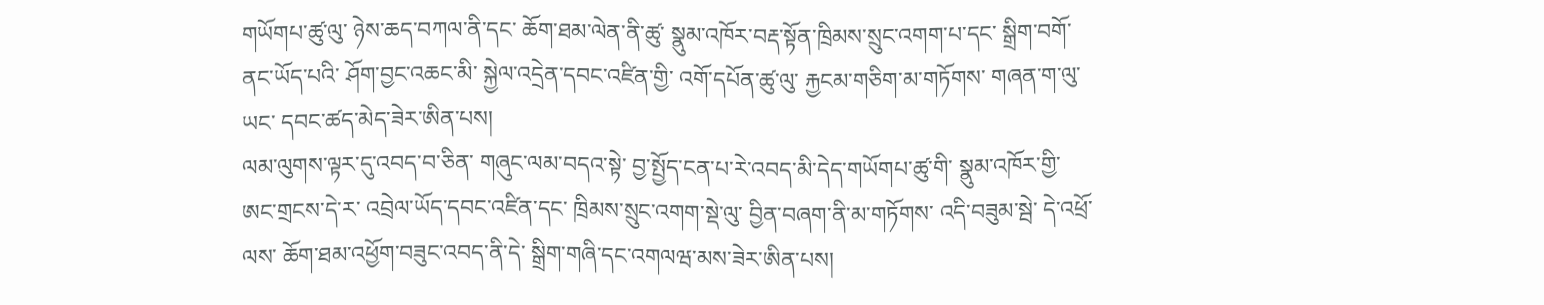གཡོགཔ་ཚུ་ལུ་ ཉེས་ཆད་བཀལ་ནི་དང་ ཆོག་ཐམ་ལེན་ནི་ཚུ་ སྣུམ་འཁོར་བརྡ་སྟོན་ཁྲིམས་སྲུང་འགག་པ་དང་ སྒྲིག་བགོ་ནང་ཡོད་པའི་ ཤོག་བྱང་འཆང་མི་ སྐྱེལ་འདྲེན་དབང་འཛིན་གྱི་ འགོ་དཔོན་ཚུ་ལུ་ རྐྱངམ་གཅིག་མ་གཏོགས་ གཞན་ག་ལུ་ཡང་ དབང་ཚད་མེད་ཟེར་ཨིན་པས།
ལམ་ལུགས་ལྟར་དུ་འབད་བ་ཅིན་ གཞུང་ལམ་བདའ་སྟེ་ བྱ་སྤྱོད་ངན་པ་རེ་འབད་མི་དེད་གཡོགཔ་ཚུ་གི་ སྣུམ་འཁོར་གྱི་ཨང་གྲངས་དེ་ར་ འབྲེལ་ཡོད་དབང་འཛིན་དང་ ཁྲིམས་སྲུང་འགག་སྡེ་ལུ་ བྱིན་བཞག་ནི་མ་གཏོགས་ འདི་བཟུམ་སྦེ་ དེ་འཕྲོ་ལས་ ཆོག་ཐམ་འཕྱོག་བཟུང་འབད་ནི་དེ་ སྒྲིག་གཞི་དང་འགལཝ་མས་ཟེར་ཨིན་པས།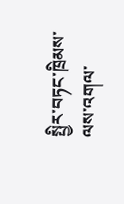སྤྱིར་བཏང་ཁྲིམས་ལས་འགལ་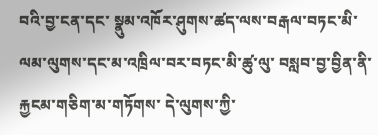བའི་བྱ་ངན་དང་ སྣུམ་འཁོར་ཤུགས་ཚད་ལས་བརྒལ་བཏང་མི་ ལམ་ལུགས་དང་མ་འཁྲིལ་བར་བཏང་མི་ཚུ་ལུ་ བསླབ་བྱ་བྱིན་ནི་ རྐྱངམ་གཅིག་མ་གཏོགས་ དེ་ལུགས་ཀྱི་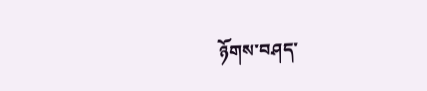ཉོགས་བཤད་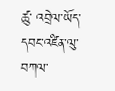ཚུ་ འབྲེལ་ཡོད་དབང་འཛིན་ལུ་ བཀལ་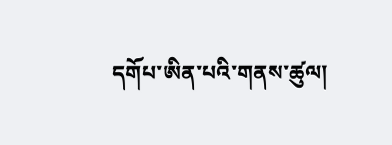དགོཔ་ཨིན་པའི་གནས་ཚུལ།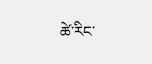ཚེ་རིང་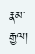རྣམ་རྒྱལ།